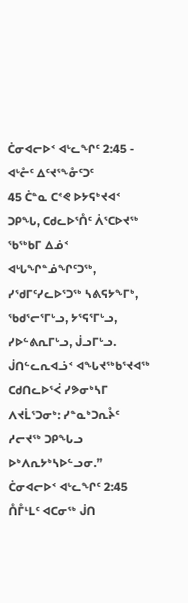ᑖᓂᐊᓕᐅᑉ ᐊᒡᓚᖏᑦ 2:45 - ᐊᒡᓔᑦ ᐃᑦᔪᕐᖕᓁᑦᑐᑦ
45 ᑖᓐᓇ ᑕᕝᕙ ᐅᔭᕋᒃᔪᐊᑉ ᑐᑭᖓ, ᑕᑯᓚᐅᕐᑍᑦ ᐲᕐᑕᐅᔪᖅ ᖃᖅᑲᒥ ᐃᓅᑉ ᐊᒡᒐᖏᓐᓅᖏᑦᑐᖅ, ᓯᖁᒥᑦᓯᓚᐅᕐᑐᖅ ᓴᕕᕋᔭᖕᒥᒃ, ᖃᑯᕐᓕᕐᒥᒡᓗ, ᔭᕐᕋᕐᒥᒡᓗ, ᓯᐅᓪᕕᕆᒥᒡᓗ, ᒎᓗᒥᒡᓗ. ᒎᑎᓪᓚᕆᐊᓘᑉ ᐊᖓᔪᖅᑲᕐᔪᐊᖅ ᑕᑯᑎᓚᐅᕐᐹ ᓯᕗᓂᒃᓴᒥ ᐱᔪᒫᕐᑐᓂᒃ: ᓯᓐᓇᒃᑐᕆᔧᑦ ᓱᓕᔪᖅ ᑐᑭᖓᓗ ᐅᒃᐱᕆᔭᒃᓴᐅᓪᓗᓂ.”
ᑖᓂᐊᓕᐅᑉ ᐊᒡᓚᖏᑦ 2:45
ᑍᒤᒻᒪᑦ ᐊᑕᓂᖅ ᒎᑎ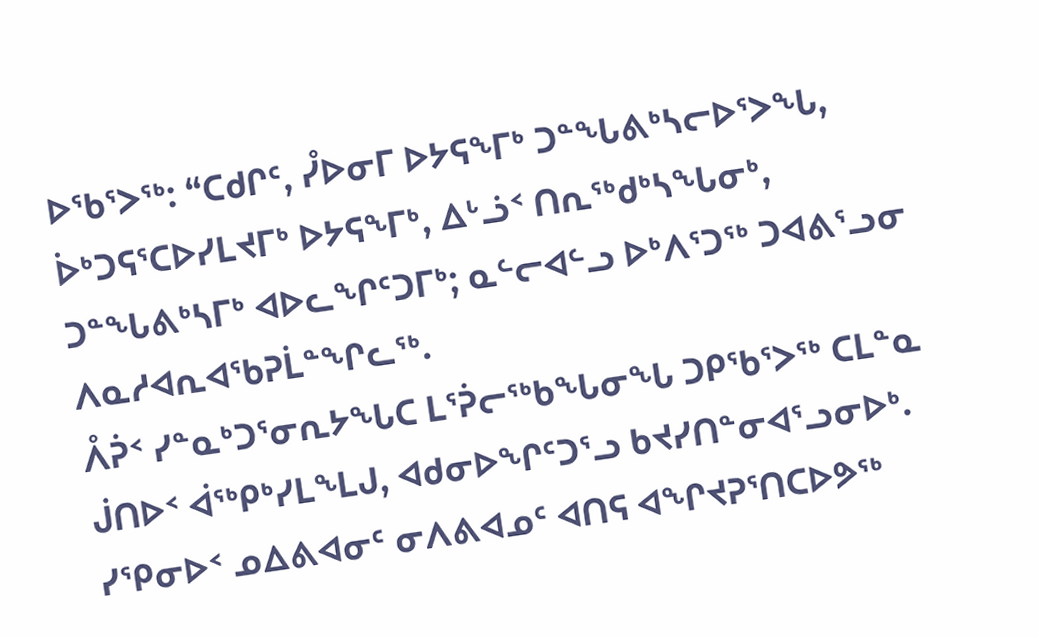ᐅᖃᕐᐳᖅ: “ᑕᑯᒋᑦ, ᓮᐅᓂᒥ ᐅᔭᕋᖕᒥᒃ ᑐᓐᖓᕕᒃᓴᓕᐅᕐᐳᖓ, ᐆᒃᑐᕋᕐᑕᐅᓯᒪᔪᒥᒃ ᐅᔭᕋᖕᒥᒃ, ᐃᒡᓘᑉ ᑎᕆᖅᑯᒃᓴᖓᓂᒃ, ᑐᓐᖓᕕᒃᓴᒥᒃ ᐊᐅᓚᖏᑦᑐᒥᒃ; ᓇᓪᓕᐊᓪᓗ ᐅᒃᐱᕐᑐᖅ ᑐᐊᕕᕐᓗᓂ ᐱᓇᓱᐊᕆᐊᖃᕈᒫᓐᖏᓚᖅ.
ᐰᕉᑉ ᓯᓐᓇᒃᑐᕐᓂᕆᔭᖓᑕ ᒪᕐᕉᓕᖅᑲᖓᓂᖓ ᑐᑭᖃᕐᐳᖅ ᑕᒪᓐᓇ ᒎᑎᐅᑉ ᐋᖅᑭᒃᓯᒪᖕᒪᒍ, ᐊᑯᓂᐅᖏᑦᑐᕐᓗ ᑲᔪᓯᑎᓐᓂᐊᕐᓗᓂᐅᒃ.
ᓯᕿᓂᐅᑉ ᓄᐃᕕᐊᓂᑦ ᓂᐱᕕᐊᓄᑦ ᐊᑎᕋ ᐊᖏᔪᕈᕐᑎᑕᐅᕗᖅ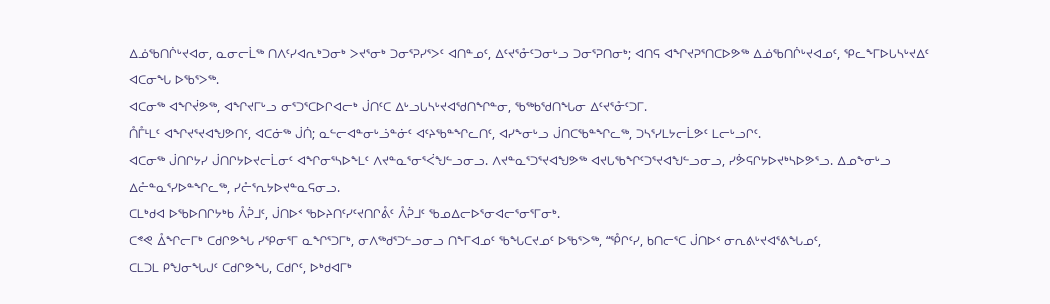ᐃᓅᖃᑎᒌᒡᔪᐊᓂ, ᓇᓂᓕᒫᖅ ᑎᐱᑦᓯᐊᕆᒃᑐᓂᒃ ᐳᔪᕐᓂᒃ ᑐᓂᕐᕈᓯᕐᐳᑦ ᐊᑎᓐᓄᑦ, ᐃᑦᔪᕐᓁᑦᑐᓂᒡᓗ ᑐᓂᕐᕈᑎᓂᒃ; ᐊᑎᕋ ᐊᖏᔪᕈᕐᑎᑕᐅᕗᖅ ᐃᓅᖃᑎᒌᒡᔪᐊᓄᑦ, ᕿᓚᖕᒥᐅᒐᓴᒡᔪᐃᑦ ᐊᑕᓂᖓ ᐅᖃᕐᐳᖅ.
ᐊᑕᓂᖅ ᐊᖏᔫᕗᖅ, ᐊᖏᔪᒥᒡᓗ ᓂᕐᑐᕐᑕᐅᒋᐊᓕᒃ ᒎᑎᑦᑕ ᐃᒡᓗᒐᓴᒡᔪᐊᖁᑎᖏᓐᓂ, ᖃᖅᑲᖁᑎᖓᓂ ᐃᑦᔪᕐᓁᑦᑐᒥ.
ᑍᒤᒻᒪᑦ ᐊᖏᔪᕐᔪᐊᖑᕗᑎᑦ, ᐊᑕᓃᖅ ᒎᑏ; ᓇᓪᓕᐊᓐᓂᒡᓘᓐᓃᑦ ᐊᑦᔨᖃᓐᖏᓚᑎᑦ, ᐊᓯᖕᓂᒡᓗ ᒎᑎᑕᖃᓐᖏᓚᖅ, ᑐᓴᕐᓯᒪᔭᓕᒫᕗᑦ ᒪᓕᒡᓗᒋᑦ.
ᐊᑕᓂᖅ ᒎᑎᒋᔭᓯ ᒎᑎᒋᔭᐅᔪᓕᒫᓂᑦ ᐊᖏᓂᕐᓴᐅᖕᒪᑦ ᐱᔪᓐᓇᕐᓂᕐᐹᖑᓪᓗᓂᓗ. ᐱᔪᓐᓇᕐᑐᕐᔪᐊᖑᕗᖅ ᐊᔪᒐᖃᖏᑦᑐᕐᔪᐊᖑᓪᓗᓂᓗ, ᓯᕘᕋᒋᔭᐅᔪᒃᓴᐅᕗᕐᓗ. ᐃᓄᖕᓂᒡᓗ ᐃᓔᓐᓇᕐᓯᐅᓐᖏᓚᖅ, ᓯᓔᕐᕆᔭᐅᔪᓐᓇᕋᓂᓗ.
ᑕᒪᒃᑯᐊ ᐅᖃᐅᑎᒋᔭᒃᑲ ᐰᕉᒧᑦ, ᒎᑎᐅᑉ ᖃᐅᔨᑎᑦᓯᑦᔪᑎᒋᕔᑦ ᐰᕉᒧᑦ ᖃᓄᐃᓕᐅᕐᓂᐊᓕᕐᓂᕐᒥᓂᒃ.
ᑕᕝᕙ ᐂᖏᓕᒥᒃ ᑕᑯᒋᕗᖓ ᓯᕿᓂᕐᒥ ᓇᖏᕐᑐᒥᒃ, ᓂᐱᖅᑯᕐᑐᓪᓗᓂᓗ ᑎᖕᒥᐊᓄᑦ ᖃᖓᑕᔪᓄᑦ ᐅᖃᕐᐳᖅ, “ᕾᒋᑦᓯ, ᑲᑎᓕᕐᑕ ᒎᑎᐅᑉ ᓂᕆᕕᒡᔪᐊᕐᕕᖓᓄᑦ,
ᑕᒪᑐᒪ ᑭᖑᓂᖓᒍᑦ ᑕᑯᒋᕗᖓ, ᑕᑯᒋᑦ, ᐅᒃᑯᐊᒥᒃ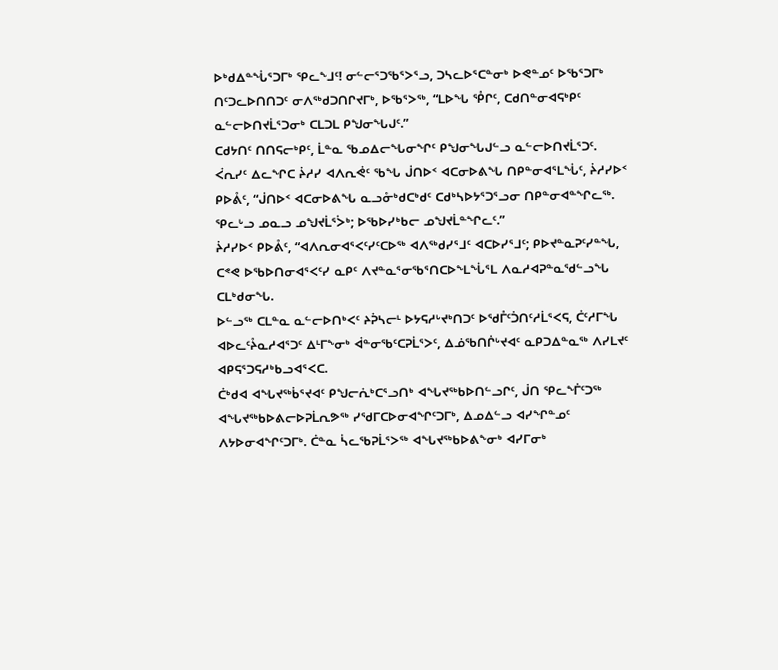ᐅᒃᑯᐃᓐᖔᕐᑐᒥᒃ ᕿᓚᖕᒧᑦ! ᓂᓪᓕᕐᑐᖃᕐᐳᕐᓗ, ᑐᓴᓚᐅᕐᑕᓐᓂᒃ ᐅᕙᓐᓄᑦ ᐅᖃᕐᑐᒥᒃ ᑎᑦᑐᓚᐅᑎᑎᑐᑦ ᓂᐱᖅᑯᑐᑎᒋᔪᒥᒃ, ᐅᖃᕐᐳᖅ, “ᒪᐅᖓ ᕾᒋᑦ, ᑕᑯᑎᓐᓂᐊᕋᒃᑭᑦ ᓇᓪᓕᐅᑎᔪᒫᕐᑐᓂᒃ ᑕᒪᑐᒪ ᑭᖑᓂᖓᒍᑦ.”
ᑕᑯᔭᑎᑦ ᑎᑎᕋᓕᒃᑭᑦ, ᒫᓐᓇ ᖃᓄᐃᓕᖓᓂᖏᑦ ᑭᖑᓂᖓᒍᓪᓗ ᓇᓪᓕᐅᑎᔪᒫᕐᑐᑦ.
ᐹᕆᓯᑦ ᐃᓚᖏᑕ ᔩᓱᓯ ᐊᐱᕆᕚᑦ ᖃᖓ ᒎᑎᐅᑉ ᐊᑕᓂᐅᕕᖓ ᑎᑭᓐᓂᐊᕐᒪᖔᑦ, ᔩᓱᓯᐅᑉ ᑭᐅᕔᑦ, “ᒎᑎᐅᑉ ᐊᑕᓂᐅᕕᖓ ᓇᓗᓁᒃᑯᑕᒃᑯᑦ ᑕᑯᒃᓴᐅᔭᕐᑐᕐᓗᓂ ᑎᑭᓐᓂᐊᓐᖏᓚᖅ.
ᕿᓚᒡᓗ ᓄᓇᓗ ᓄᖑᔪᒫᕐᐴᒃ; ᐅᖃᐅᓯᒃᑲᓕ ᓄᖑᔪᒫᓐᖏᓚᑦ.”
ᔩᓱᓯᐅᑉ ᑭᐅᕔᑦ, “ᐊᐱᕆᓂᐊᕐᐸᑦᓯᑦᑕᐅᖅ ᐊᐱᖅᑯᓯᕐᒧᑦ ᐊᑕᐅᓯᕐᒧᑦ; ᑭᐅᔪᓐᓇᕈᑦᓯᓐᖓ, ᑕᕝᕙ ᐅᖃᐅᑎᓂᐊᕐᐸᑦᓯ ᓇᑭᑦ ᐱᔪᓐᓇᕐᓂᖃᕐᑎᑕᐅᖕᒪᖔᕐᒪ ᐱᓇᓱᐊᕈᓐᓇᖁᓪᓗᖓ ᑕᒪᒃᑯᓂᖓ.
ᐅᓪᓗᖅ ᑕᒪᓐᓇ ᓇᓪᓕᐅᑎᒃᐸᑦ ᔨᕉᓴᓕᒻ ᐅᔭᕋᓱᒡᔪᒃᑎᑐᑦ ᐅᖁᒤᑦᑑᑎᑦᓱᒫᕐᐸᕋ, ᑖᑦᓱᒥᖓ ᐊᐅᓚᑦᔧᓇᓱᐊᕐᑐᑦ ᐃᒻᒥᖕᓂᒃ ᐋᓐᓂᖃᑦᑕᕈᒫᕐᐳᑦ, ᐃᓅᖃᑎᒌᒡᔪᐊᑦ ᓇᑭᑐᐃᓐᓇᖅ ᐱᓯᒪᔪᑦ ᐊᑭᕋᕐᑐᕋᓱᒃᑲᓗᐊᕐᐸᑕ.
ᑖᒃᑯᐊ ᐊᖓᔪᖅᑳᕐᔪᐊᑦ ᑭᖑᓕᕇᒃᑕᕐᓗᑎᒃ ᐊᖓᔪᖅᑲᐅᑎᓪᓗᒋᑦ, ᒎᑎ ᕿᓚᖕᒦᑦᑐᖅ ᐊᖓᔪᖅᑲᐅᕕᓕᐅᕈᒫᕆᕗᖅ ᓯᖁᒥᑕᐅᓂᐊᖏᑦᑐᒥᒃ, ᐃᓄᐃᓪᓗ ᐊᓯᖏᓐᓄᑦ ᐱᔭᐅᓂᐊᖏᑦᑐᒥᒃ. ᑖᓐᓇ ᓵᓚᖃᕈᒫᕐᐳᖅ ᐊᖓᔪᖅᑲᐅᕕᖕᓂᒃ ᐊᓯᒥᓂᒃ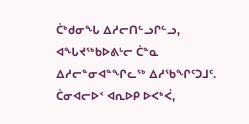ᑖᒃᑯᓂᖓ ᐃᓱᓕᑎᓪᓗᒋᓪᓗ, ᐊᖓᔪᖅᑲᐅᕕᒡᓕ ᑖᓐᓇ ᐃᓱᓕᓐᓂᐊᓐᖏᓚᖅ ᐃᓱᖃᖏᑦᑐᒧᑦ.
ᑖᓂᐊᓕᐅᑉ ᐊᕆᐅᑭ ᐅᐸᒃᐹ,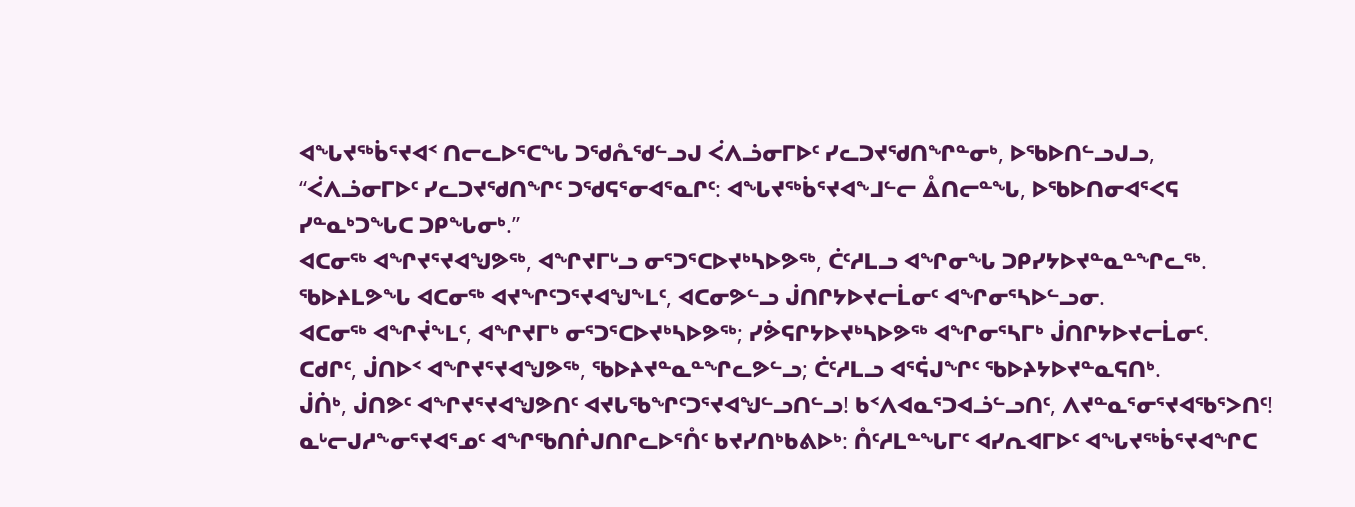ᐊᖓᔪᖅᑳᕐᔪᐊᑉ ᑎᓕᓚᐅᕐᑕᖓ ᑐᖁᕅᖁᓪᓗᒍ ᐹᐱᓘᓂᒥᐅᑦ ᓯᓚᑐᔪᖁᑎᖏᓐᓂᒃ, ᐅᖃᐅᑎᓪᓗᒍᓗ, “ᐹᐱᓘᓂᒥᐅᑦ ᓯᓚᑐᔪᖁᑎᖏᑦ ᑐᖁᕋᕐᓂᐊᕐᓇᒋᑦ: ᐊᖓᔪᖅᑳᕐᔪᐊᖕᒧᓪᓕ ᐂᑎᓕᓐᖓ, ᐅᖃᐅᑎᓂᐊᕐᐸᕋ ᓯᓐᓇᒃᑐᖓᑕ ᑐᑭᖓᓂᒃ.”
ᐊᑕᓂᖅ ᐊᖏᔪᕐᔪᐊᖑᕗᖅ, ᐊᖏᔪᒥᒡᓗ ᓂᕐᑐᕐᑕᐅᔪᒃᓴᐅᕗᖅ, ᑖᑦᓱᒪᓗ ᐊᖏᓂᖓ ᑐᑭᓯᔭᐅᔪᓐᓇᓐᖏᓚᖅ.
ᖃᐅᔨᒪᕗᖓ ᐊᑕᓂᖅ ᐊᔪᖏᑦᑐᕐᔪᐊᖑᖕᒪᑦ, ᐊᑕᓂᕗᓪᓗ ᒎᑎᒋᔭᐅᔪᓕᒫᓂᑦ ᐊᖏᓂᕐᓴᐅᓪᓗᓂ.
ᐊᑕᓂᖅ ᐊᖏᔫᖕᒪᑦ, ᐊᖏᔪᒥᒃ ᓂᕐᑐᕐᑕᐅᔪᒃᓴᐅᕗᖅ; ᓯᕘᕋᒋᔭᐅᔪᒃᓴᐅᕗᖅ ᐊᖏᓂᕐᓴᒥᒃ ᒎᑎᒋᔭᐅᔪᓕᒫᓂᑦ.
ᑕᑯᒋᑦ, ᒎᑎᐅᑉ ᐊᖏᔪᕐᔪᐊᖑᕗᖅ, ᖃᐅᔨᔪᓐᓇᓐᖏᓚᕗᓪᓗ; ᑖᑦᓱᒪᓗ ᐊᕐᕌᒍᖏᑦ ᖃᐅᔨᔭᐅᔪᓐᓇᕋᑎᒃ.
ᒎᑏᒃ, ᒎᑎᕗᑦ ᐊᖏᔪᕐᔪᐊᖑᕗᑎᑦ ᐊᔪᒐᖃᖏᑦᑐᕐᔪᐊᖑᓪᓗᑎᓪᓗ! ᑲᑉᐱᐊᓇᕐᑐᐊᓘᓪᓗᑎᑦ, ᐱᔪᓐᓇᕐᓂᕐᔪᐊᖃᕐᐳᑎᑦ! ᓇᒡᓕᒍᓱᖕᓂᕐᔪᐊᕐᓄᑦ ᐊᖏᖃᑎᒌᒍᑎᒋᓚᐅᕐᑍᑦ ᑲᔪᓯᑎᒃᑲᕕᐅᒃ: ᑍᑦᓱᒪᓐᖓᒥᑦ ᐊᓯᕆᐊᒥᐅᑦ ᐊᖓᔪᖅᑳᕐᔪᐊᖏᑕ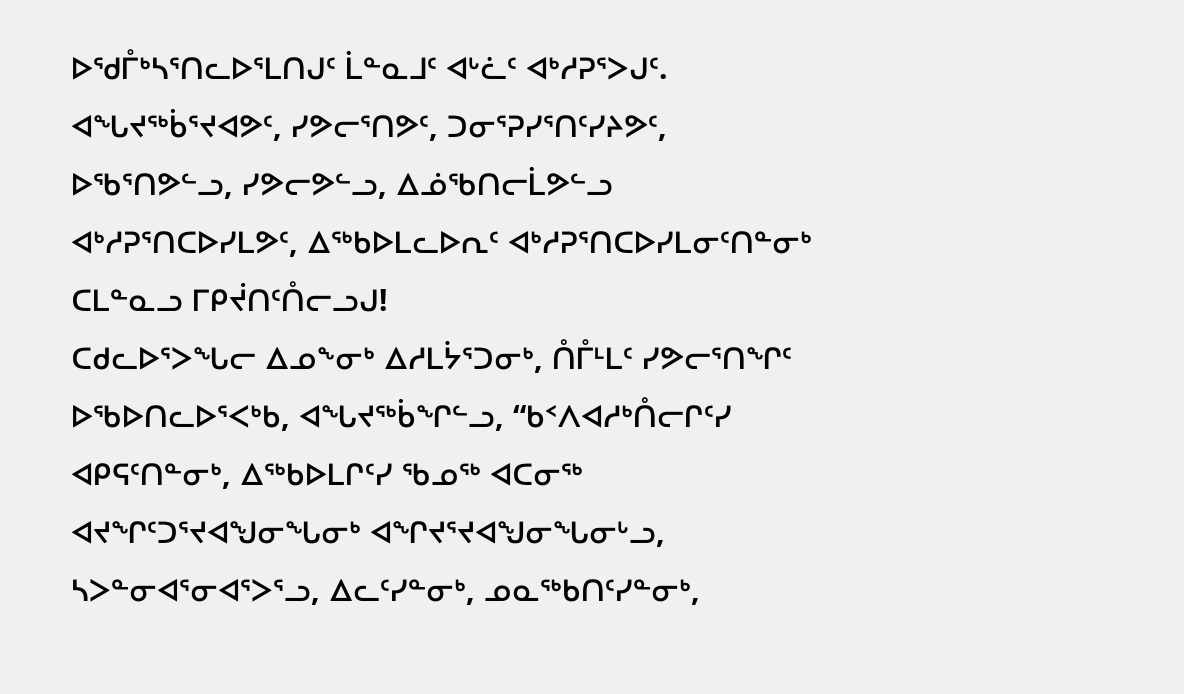ᐅᖁᒤᒃᓴᕐᑎᓚᐅᕐᒪᑎᒍᑦ ᒫᓐᓇᒧᑦ ᐊᒡᓛᑦ ᐊᒃᓱᕈᕐᐳᒍᑦ. ᐊᖓᔪᖅᑳᕐᔪᐊᕗᑦ, ᓯᕗᓕᕐᑎᕗᑦ, ᑐᓂᕐᕈᓯᕐᑎᑦᓯᔨᕗᑦ, ᐅᖃᕐᑎᕗᓪᓗ, ᓯᕗᓕᕗᓪᓗ, ᐃᓅᖃᑎᓕᒫᕗᓪᓗ ᐊᒃᓱᕈᕐᑎᑕᐅᓯᒪᕗᑦ, ᐃᖅᑲᐅᒪᓚᐅᕆᑦ ᐊᒃᓱᕈᕐᑎᑕᐅᓯᒪᓂᑦᑎᓐᓂᒃ ᑕᒪᓐᓇᓗ ᒥᑭᔫᑎᑦᑍᓕᓗᒍ!
ᑕᑯᓚᐅᕐᐳᖓᓕ ᐃᓄᖕᓂᒃ ᐃᓱᒪᔮᕐᑐᓂᒃ, ᑍᒤᒻᒪᑦ ᓯᕗᓕᕐᑎᖏᑦ ᐅᖃᐅᑎᓚᐅᕐᐸᒃᑲ, ᐊᖓᔪᖅᑳᖏᓪᓗ, “ᑲᑉᐱᐊᓱᒃᑍᓕᒋᑦᓯ ᐊᑭᕋᑦᑎᓐᓂᒃ, ᐃᖅᑲᐅᒪᒋᑦᓯ ᖃᓄᖅ ᐊᑕᓂᖅ ᐊᔪᖏᑦᑐᕐᔪᐊᖑᓂᖓᓂᒃ ᐊᖏᔪᕐᔪᐊᖑᓂᖓᓂᒡᓗ, ᓴᐳᓐᓂᐊᕐᓂᐊᕐᐳᕐᓗ, ᐃᓚᑦᓯᓐᓂᒃ, ᓄᓇᖅᑲᑎᑦᓯᓐᓂᒃ,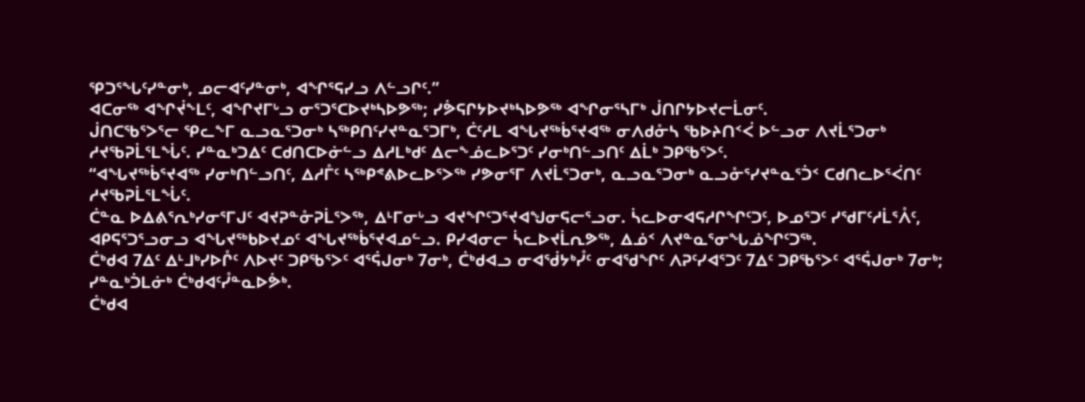ᕿᑐᕐᖓᑦᓯᓐᓂᒃ, ᓄᓕᐊᑦᓯᓐᓂᒃ, ᐊᖏᕐᕋᓯᓗ ᐱᓪᓗᒋᑦ.”
ᐊᑕᓂᖅ ᐊᖏᔫᖕᒪᑦ, ᐊᖏᔪᒥᒡᓗ ᓂᕐᑐᕐᑕᐅᔪᒃᓴᐅᕗᖅ; ᓯᕘᕋᒋᔭᐅᔪᒃᓴᐅᕗᖅ ᐊᖏᓂᕐᓴᒥᒃ ᒎᑎᒋᔭᐅᔪᓕᒫᓂᑦ.
ᒎᑎᑕᖃᕐᐳᕐᓕ ᕿᓚᖕᒥ ᓇᓗᓇᕐᑐᓂᒃ ᓴᖅᑭᑎᑦᓯᔪᓐᓇᕐᑐᒥᒃ, ᑖᑦᓱᒪ ᐊᖓᔪᖅᑳᕐᔪᐊᖅ ᓂᐱᑯᓁᓴ ᖃᐅᔨᑎᑉᐹ ᐅᓪᓗᓂ ᐱᔪᒫᕐᑐᓂᒃ ᓱᔪᖃᕈᒫᕐᒪᖔᑦ. ᓯᓐᓇᒃᑐᐃᑦ ᑕᑯᑎᑕᐅᓃᓪᓗ ᐃᓱᒪᒃᑯᑦ ᐃᓕᖕᓅᓚᐅᕐᑐᑦ ᓯᓂᒃᑎᓪᓗᑎᑦ ᐃᒫᒃ ᑐᑭᖃᕐᐳᑦ.
“ᐊᖓᔪᖅᑳᕐᔪᐊᖅ ᓯᓂᒃᑎᓪᓗᑎᑦ, ᐃᓱᒤᑦ ᓴᖅᑭᕝᕕᐅᓚᐅᕐᐳᖅ ᓯᕗᓂᕐᒥ ᐱᔪᒫᕐᑐᓂᒃ, ᓇᓗᓇᕐᑐᓂᒃ ᓇᓗᓁᕐᓯᔪᓐᓇᕐᑑᑉ ᑕᑯᑎᓚᐅᕐᐹᑎᑦ ᓱᔪᖃᕈᒫᕐᒪᖔᑦ.
ᑖᓐᓇ ᐅᐃᕕᕐᕆᒃᓯᓂᕐᒥᒍᑦ ᐊᔪᕈᓐᓁᕈᒫᕐᐳᖅ, ᐃᒻᒥᓂᒡᓗ ᐊᔪᖏᑦᑐᕐᔪᐊᖑᓂᕋᓕᕐᓗᓂ. ᓵᓚᐅᓂᐊᕋᓱᒋᖏᑦᑐᑦ, ᐅᓄᕐᑐᑦ ᓯᖁᒥᑦᓱᒫᕐᐰᑦ, ᐊᑭᕋᕐᑐᕐᓗᓂᓗ ᐊᖓᔪᖅᑲᐅᔪᓄᑦ ᐊᖓᔪᖅᑳᕐᔪᐊᓄᓪᓗ. ᑭᓯᐊᓂᓕ ᓵᓚᐅᔪᒫᕆᕗᖅ, ᐃᓅᑉ ᐱᔪᓐᓇᕐᓂᖓᓅᖏᑦᑐᖅ.
ᑖᒃᑯᐊ 7ᐃᑦ ᐃᒻᒧᒃᓯᐅᒊᑦ ᐱᐅᔪᑦ ᑐᑭᖃᕐᐳᑦ ᐊᕐᕌᒍᓂᒃ 7ᓂᒃ, ᑖᒃᑯᐊᓗ ᓂᐊᖂᔭᒃᓮᑦ ᓂᐊᖁᖏᑦ ᐱᕈᑦᓯᐊᕐᑐᑦ 7ᐃᑦ ᑐᑭᖃᕐᐳᑦ ᐊᕐᕌᒍᓂᒃ 7ᓂᒃ; ᓯᓐᓇᒃᑑᒪᓃᒃ ᑖᒃᑯᐊᑦᓮᓐᓇᐅᕘᒃ.
ᑖᒃᑯᐊ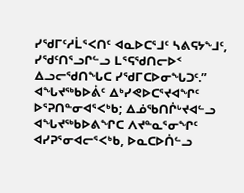ᓯᖁᒥᑦᓱᒫᕐᐸᑎᑦ ᐊᓇᐅᑕᕐᒧᑦ ᓴᕕᕋᔭᖕᒧᑦ, ᓯᖁᑦᑎᕐᓗᒋᓪᓗ ᒪᕐᕋᖁᑎᓕᐅᑉ ᐃᓗᓕᖁᑎᖓᑕ ᓯᖁᒥᑕᐅᓂᖓᑐᑦ.”
ᐊᖓᔪᖅᑲᐅᕖᑦ ᐃᒃᓯᕙᐅᑕᕐᔪᐊᖏᑦ ᐅᕐᕈᑎᓐᓂᐊᕐᐸᒃᑲ; ᐃᓅᖃᑎᒌᒡᔪᐊᓪᓗ ᐊᖓᔪᖅᑲᐅᕕᖏᑕ ᐱᔪᓐᓇᕐᓂᖏᑦ ᐊᓯᕈᕐᓂᐊᓕᕐᐸᒃᑲ, ᐅᓇᑕᐅᑏᓪᓗ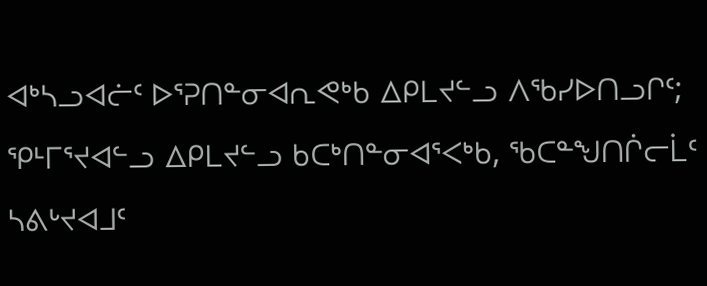ᐊᒃᓴᓗᐊᓖᑦ ᐅᕐᕈᑎᓐᓂᐊᕆᕙᒃᑲ ᐃᑭᒪᔪᓪᓗ ᐱᖃᓯᐅᑎᓗᒋᑦ; ᕿᒻᒥᕐᔪᐊᓪᓗ ᐃᑭᒪᔪᓪᓗ ᑲᑕᒃᑎᓐᓂᐊᕐᐸᒃᑲ, ᖃᑕᓐᖑᑎᒌᓕᒫᑦ ᓴᕕᒡᔪᐊᒧᑦ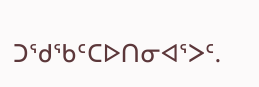ᑐᖁᖃᑦᑕᐅᑎᓂᐊᕐᐳᑦ.